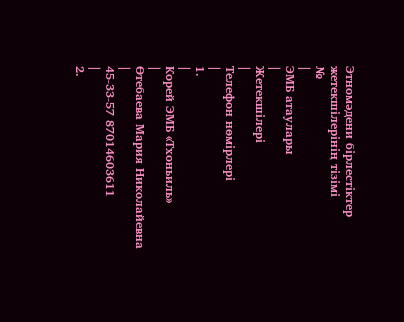Этномәдени бірлестіктер жетекшілерінің тізімі
№
|
ЭМБ атаулары
|
Жетекшілері
|
Телефон нөмірлері
|
1.
|
Корей ЭМБ «Тхоньиль»
|
Өтебаева Мария Николайевна
|
45-33-57 87014603611
|
2.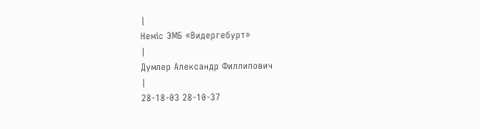|
Неміс ЭМБ «Видергебурт»
|
Думлер Александр Филлипович
|
28-18-03 28-10-37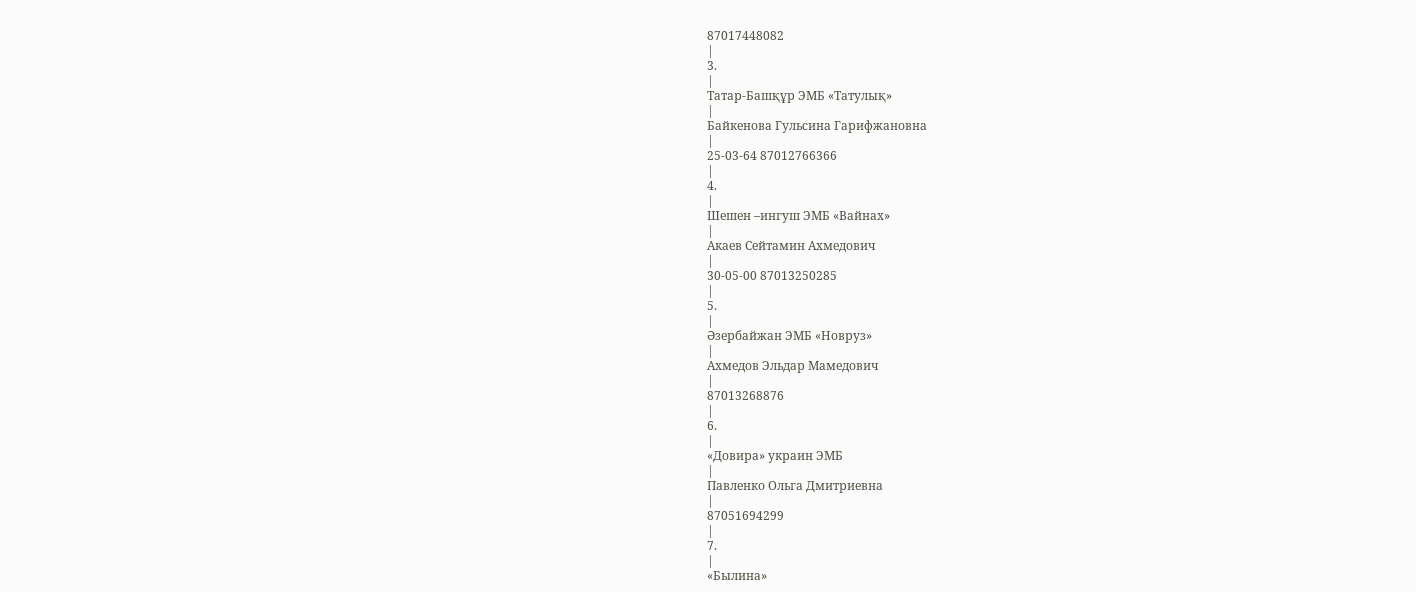87017448082
|
3.
|
Татар-Башқұр ЭМБ «Татулық»
|
Байкенова Гульсина Гарифжановна
|
25-03-64 87012766366
|
4.
|
Шешен –ингуш ЭМБ «Вайнах»
|
Акаев Сейтамин Ахмедович
|
30-05-00 87013250285
|
5.
|
Әзербайжан ЭМБ «Новруз»
|
Ахмедов Эльдар Мамедович
|
87013268876
|
6.
|
«Довира» украин ЭМБ
|
Павленко Ольга Дмитриевна
|
87051694299
|
7.
|
«Былина»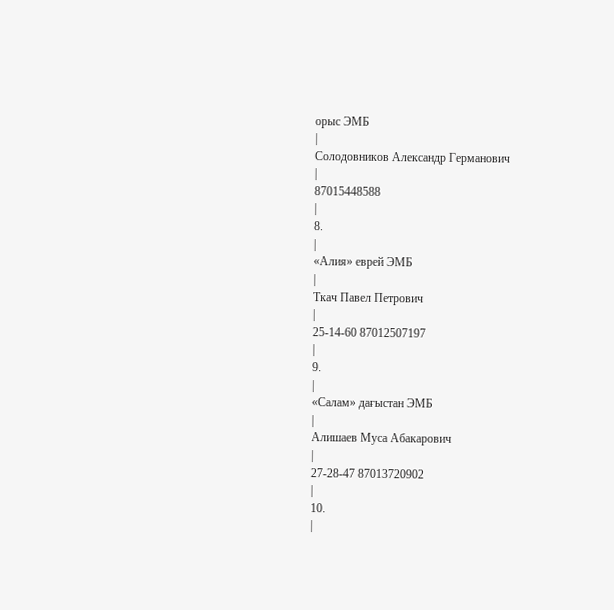орыс ЭМБ
|
Солодовников Александр Германович
|
87015448588
|
8.
|
«Алия» еврей ЭМБ
|
Ткач Павел Петрович
|
25-14-60 87012507197
|
9.
|
«Салам» дағыстан ЭМБ
|
Алишаев Муса Абакарович
|
27-28-47 87013720902
|
10.
|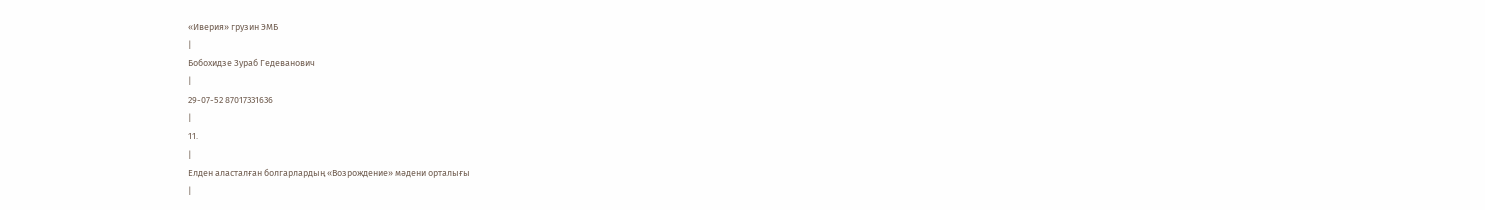«Иверия» грузин ЭМБ
|
Бобохидзе Зураб Гедеванович
|
29-07-52 87017331636
|
11.
|
Елден аласталған болгарлардың «Возрождение» мәдени орталығы
|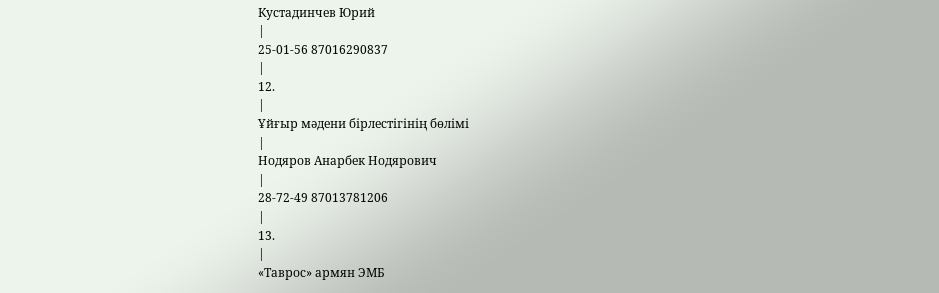Кустадинчев Юрий
|
25-01-56 87016290837
|
12.
|
Ұйғыр мәдени бірлестігінің бөлімі
|
Нодяров Анарбек Нодярович
|
28-72-49 87013781206
|
13.
|
«Таврос» армян ЭМБ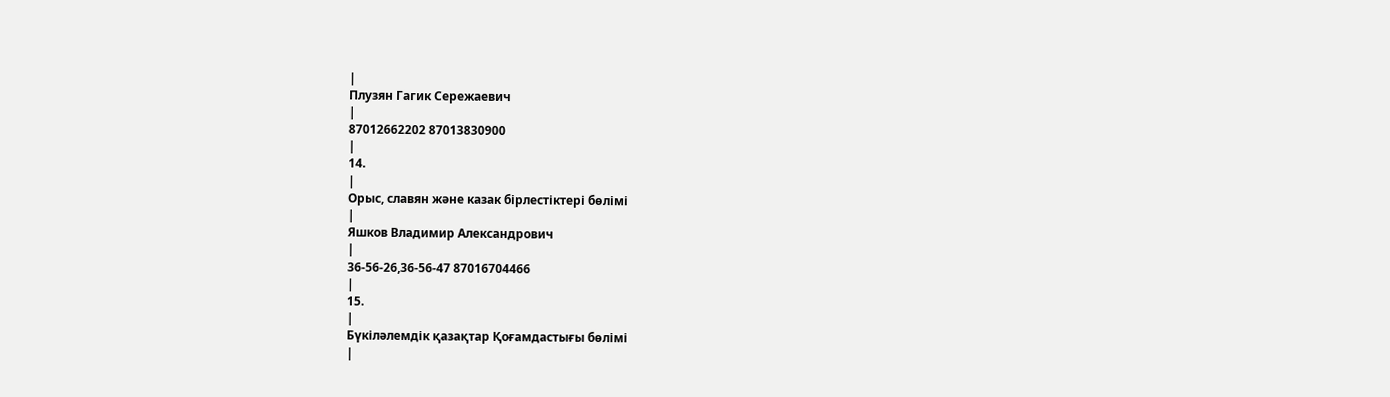|
Плузян Гагик Сережаевич
|
87012662202 87013830900
|
14.
|
Орыс, славян және казак бірлестіктері бөлімі
|
Яшков Владимир Александрович
|
36-56-26,36-56-47 87016704466
|
15.
|
Бүкіләлемдік қазақтар Қоғамдастығы бөлімі
|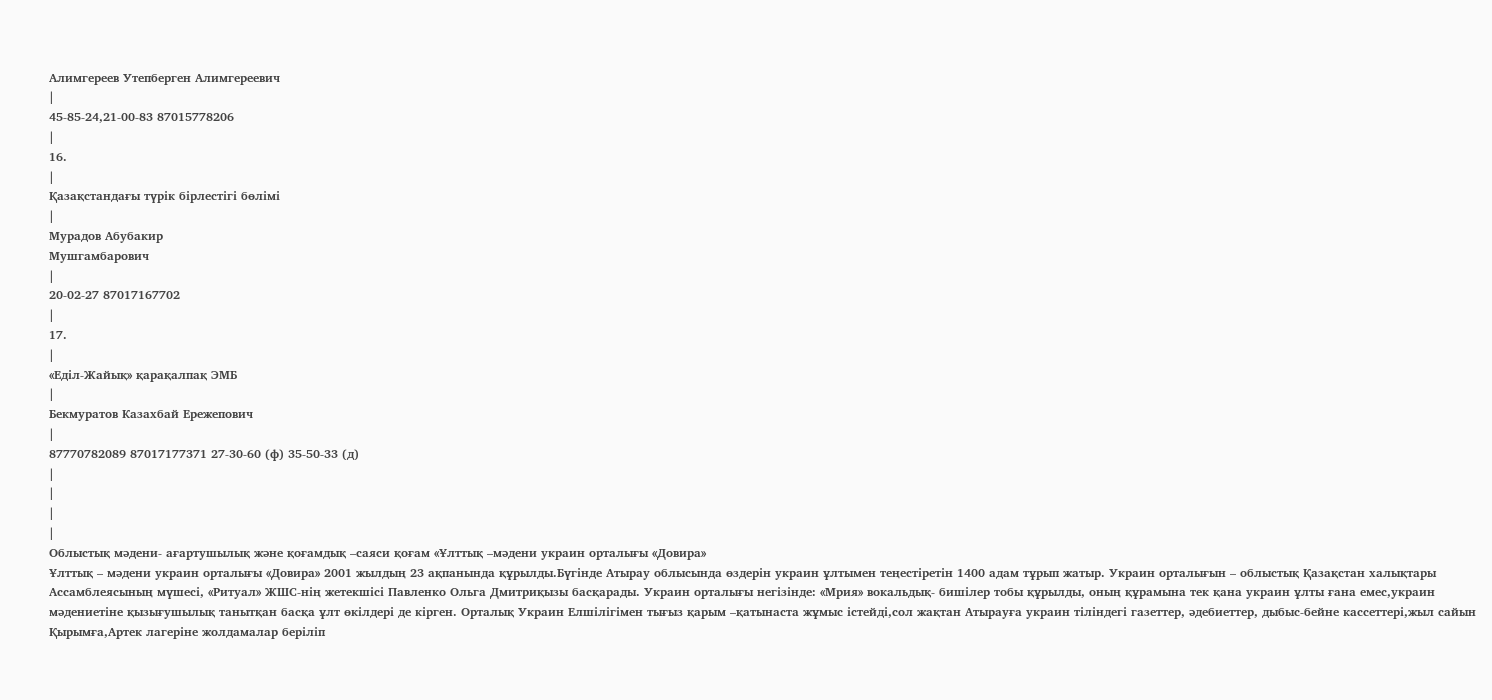Алимгереев Утепберген Алимгереевич
|
45-85-24,21-00-83 87015778206
|
16.
|
Қазақстандағы түрік бірлестігі бөлімі
|
Мурадов Абубакир
Мушгамбарович
|
20-02-27 87017167702
|
17.
|
«Еділ-Жайық» қарақалпақ ЭМБ
|
Бекмуратов Казахбай Ережепович
|
87770782089 87017177371 27-30-60 (ф) 35-50-33 (д)
|
|
|
|
Облыстық мәдени- ағартушылық және қоғамдық –саяси қоғам «Ұлттық –мәдени украин орталығы «Довира»
Ұлттық – мәдени украин орталығы «Довира» 2001 жылдың 23 ақпанында құрылды.Бүгінде Атырау облысында өздерін украин ұлтымен теңестіретін 1400 адам тұрып жатыр. Украин орталығын – облыстық Қазақстан халықтары Ассамблеясының мүшесі, «Ритуал» ЖШС-нің жетекшісі Павленко Ольга Дмитриқызы басқарады. Украин орталығы негізінде: «Мрия» вокальдық- бишілер тобы құрылды, оның құрамына тек қана украин ұлты ғана емес,украин мәдениетіне қызығушылық танытқан басқа ұлт өкілдері де кірген. Орталық Украин Елшілігімен тығыз қарым –қатынаста жұмыс істейді,сол жақтан Атырауға украин тіліндегі газеттер, әдебиеттер, дыбыс-бейне кассеттері,жыл сайын Қырымға,Артек лагеріне жолдамалар беріліп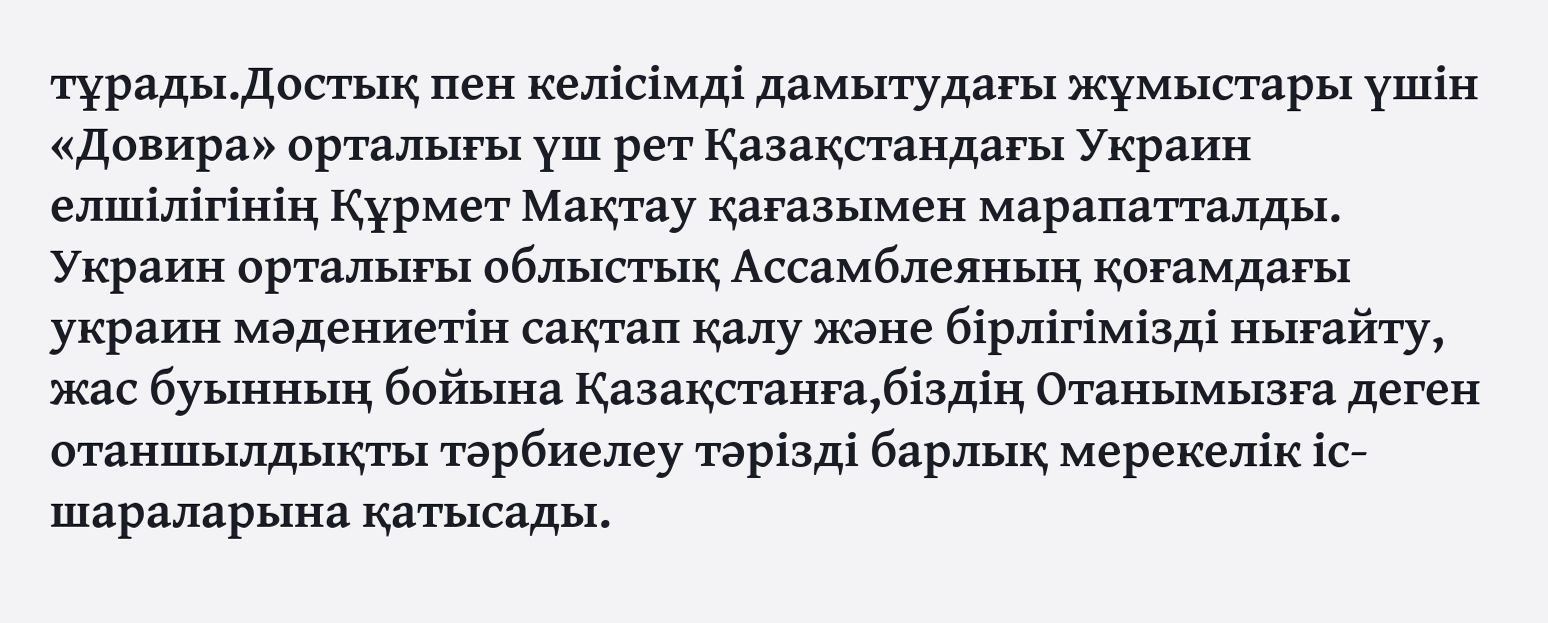тұрады.Достық пен келісімді дамытудағы жұмыстары үшін «Довира» орталығы үш рет Қазақстандағы Украин елшілігінің Құрмет Мақтау қағазымен марапатталды. Украин орталығы облыстық Ассамблеяның қоғамдағы украин мәдениетін сақтап қалу және бірлігімізді нығайту, жас буынның бойына Қазақстанға,біздің Отанымызға деген отаншылдықты тәрбиелеу тәрізді барлық мерекелік іс-шараларына қатысады.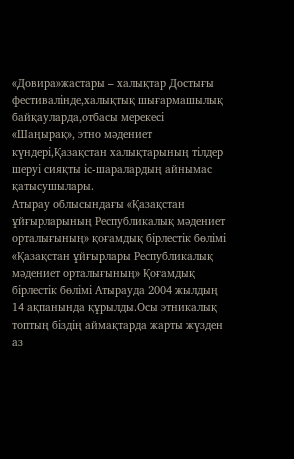«Довира»жастары – халықтар Достығы фестивалінде,халықтық шығармашылық байқауларда,отбасы мерекесі «Шаңырақ», этно мәдениет күндері,Қазақстан халықтарының тілдер шеруі сияқты іс-шаралардың айнымас қатысушылары.
Атырау облысындағы «Қазақстан ұйғырларының Республикалық мәдениет орталығының» қоғамдық бірлестік бөлімі
«Қазақстан ұйғырлары Республикалық мәдениет орталығының» Қоғамдық бірлестік бөлімі Атырауда 2004 жылдың 14 ақпанында құрылды.Осы этникалық топтың біздің аймақтарда жарты жүзден аз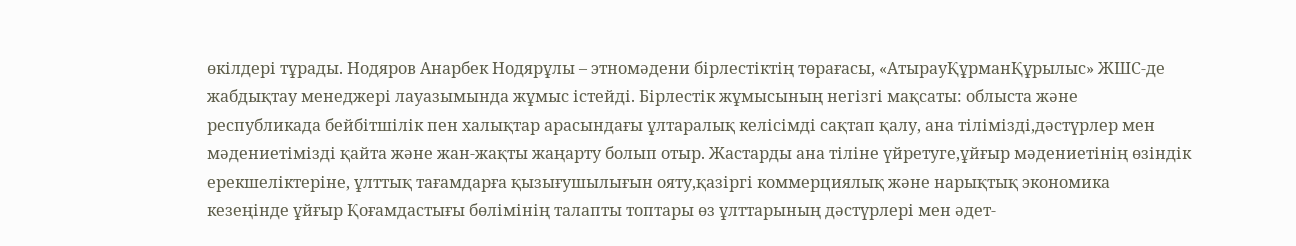өкілдері тұрады. Нодяров Анарбек Нодярұлы – этномәдени бірлестіктің төрағасы, «АтырауҚұрманҚұрылыс» ЖШС-де жабдықтау менеджері лауазымында жұмыс істейді. Бірлестік жұмысының негізгі мақсаты: облыста және республикада бейбітшілік пен халықтар арасындағы ұлтаралық келісімді сақтап қалу, ана тілімізді,дәстүрлер мен мәдениетімізді қайта және жан-жақты жаңарту болып отыр. Жастарды ана тіліне үйретуге,ұйғыр мәдениетінің өзіндік ерекшеліктеріне, ұлттық тағамдарға қызығушылығын ояту,қазіргі коммерциялық және нарықтық экономика кезеңінде ұйғыр Қоғамдастығы бөлімінің талапты топтары өз ұлттарының дәстүрлері мен әдет-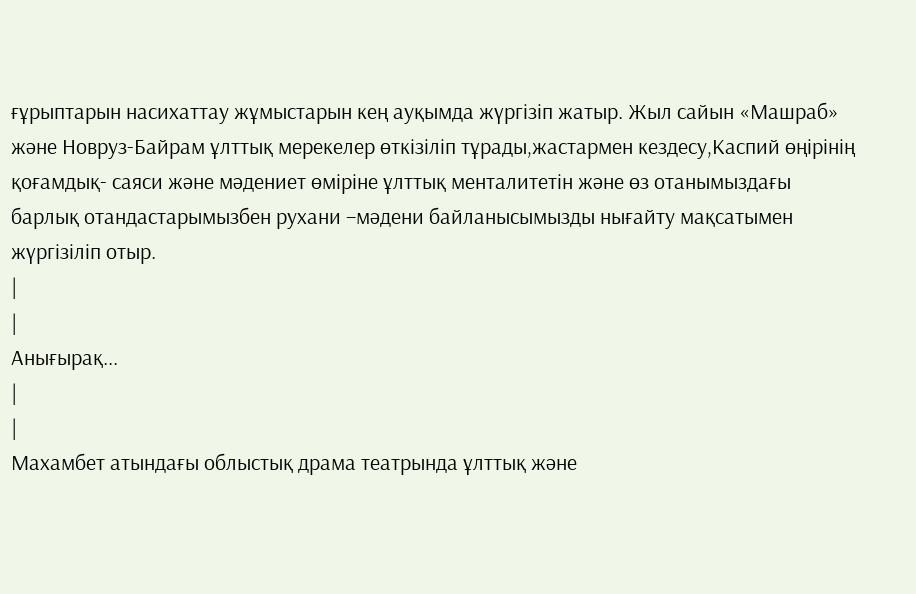ғұрыптарын насихаттау жұмыстарын кең ауқымда жүргізіп жатыр. Жыл сайын «Машраб» және Новруз-Байрам ұлттық мерекелер өткізіліп тұрады,жастармен кездесу,Каспий өңірінің қоғамдық- саяси және мәдениет өміріне ұлттық менталитетін және өз отанымыздағы барлық отандастарымызбен рухани –мәдени байланысымызды нығайту мақсатымен жүргізіліп отыр.
|
|
Анығырақ...
|
|
Махамбет атындағы облыстық драма театрында ұлттық және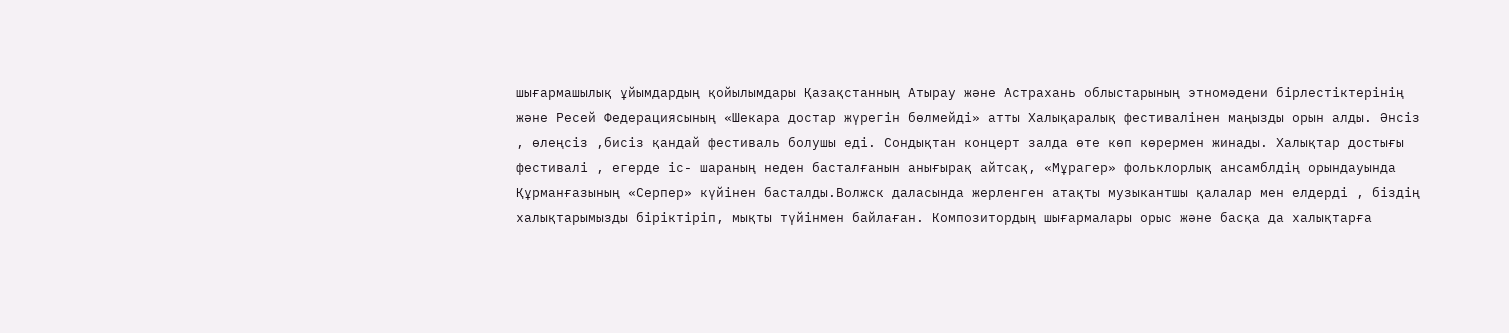шығармашылық ұйымдардың қойылымдары Қазақстанның Атырау және Астрахань облыстарының этномәдени бірлестіктерінің және Ресей Федерациясының «Шекара достар жүрегін бөлмейді» атты Халықаралық фестивалінен маңызды орын алды. Әнсіз , өлеңсіз ,бисіз қандай фестиваль болушы еді. Сондықтан концерт залда өте көп көрермен жинады. Халықтар достығы фестивалі , егерде іс- шараның неден басталғанын анығырақ айтсақ, «Мұрагер» фольклорлық ансамблдің орындауында Құрманғазының «Серпер» күйінен басталды.Волжск даласында жерленген атақты музыкантшы қалалар мен елдерді , біздің халықтарымызды біріктіріп, мықты түйінмен байлаған. Композитордың шығармалары орыс және басқа да халықтарға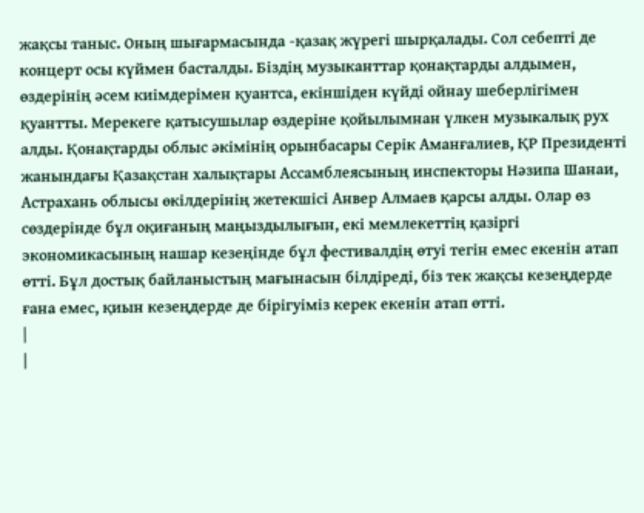жақсы таныс. Оның шығармасында -қазақ жүрегі шырқалады. Сол себепті де концерт осы күймен басталды. Біздің музыканттар қонақтарды алдымен, өздерінің әсем киімдерімен қуантса, екіншіден күйді ойнау шеберлігімен қуантты. Мерекеге қатысушылар өздеріне қойылымнан үлкен музыкалық рух алды. Қонақтарды облыс әкімінің орынбасары Серік Аманғалиев, ҚР Президенті жанындағы Қазақстан халықтары Ассамблеясының инспекторы Нәзипа Шанаи, Астрахань облысы өкілдерінің жетекшісі Анвер Алмаев қарсы алды. Олар өз сөздерінде бұл оқиғаның маңыздылығын, екі мемлекеттің қазіргі экономикасының нашар кезеңінде бұл фестивалдің өтуі тегін емес екенін атап өтті. Бұл достық байланыстың мағынасын білдіреді, біз тек жақсы кезеңдерде ғана емес, қиын кезеңдерде де бірігуіміз керек екенін атап өтті.
|
|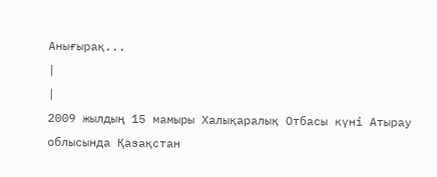Анығырақ...
|
|
2009 жылдың 15 мамыры Халықаралық Отбасы күні Атырау облысында Қазақстан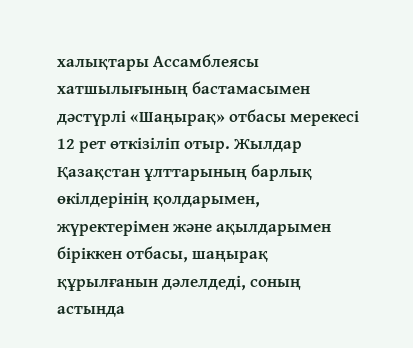халықтары Ассамблеясы хатшылығының бастамасымен дәстүрлі «Шаңырақ» отбасы мерекесі 12 рет өткізіліп отыр. Жылдар Қазақстан ұлттарының барлық өкілдерінің қолдарымен, жүректерімен және ақылдарымен біріккен отбасы, шаңырақ құрылғанын дәлелдеді, соның астында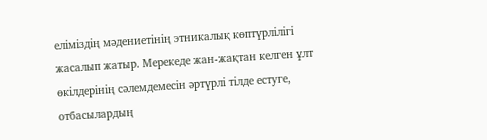еліміздің мәдениетінің этникалық көптүрлілігі жасалып жатыр. Мерекеде жан-жақтан келген ұлт өкілдерінің сәлемдемесін әртүрлі тілде естуге, отбасылардың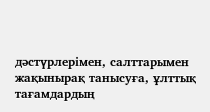дәстүрлерімен, салттарымен жақынырақ танысуға, ұлттық тағамдардың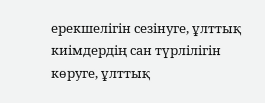ерекшелігін сезінуге, ұлттық киімдердің сан түрлілігін көруге, ұлттық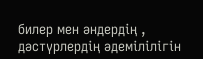билер мен әндердің , дәстүрлердің әдемілілігін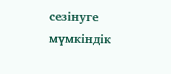сезінуге мүмкіндік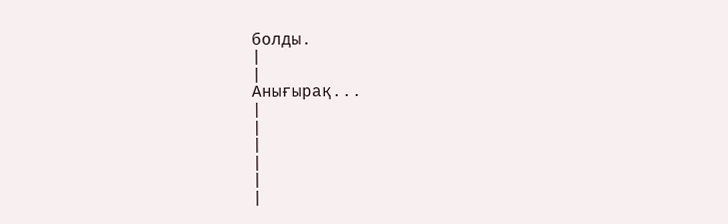болды.
|
|
Анығырақ...
|
|
|
|
|
|